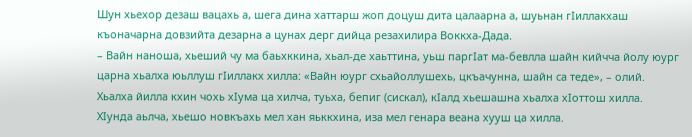Шун хьехор дезаш вацахь а, шега дина хаттарш жоп доцуш дита цалаарна а, шуьнан гIиллакхаш къоначарна довзийта дезарна а цунах дерг дийца резахилира Воккха-Дада.
– Вайн наноша, хьеший чу ма баьхккина, хьал-де хаьттина, уьш паргIат ма-бевлла шайн кийчча йолу юург царна хьалха юьллуш гIиллакх хилла: «Вайн юург схьайоллушехь, цкъачунна, шайн са теде», – олий. Хьалха йилла кхин чохь хIума ца хилча, туьха, бепиг (сискал), кIалд хьешашна хьалха хIоттош хилла. ХIунда аьлча, хьешо новкъахь мел хан яьккхина, иза мел генара веана хууш ца хилла.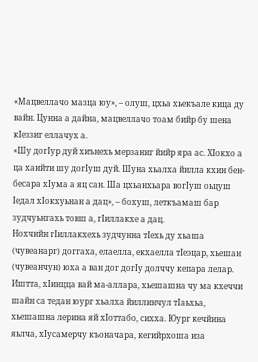«Мацвеллачо мазца юу», – олуш, цхьа хьекъале кица ду вайн. Цунна а дайна, мацвеллачо тоам бийр бу шена кIеззиг еллачух а.
«Шу догIур дуй хиънехь мерзаниг йийр яра ас. ХIокхо а ца хаийти шу догIуш дуй. Шуна хьалха йилла кхин бен-бесара хIума а яц сан. Ша цхьанхьара вогIуш оьцуш Iедал хIокхуьнан а дац», – бохуш, леткъамаш бар зудчуьнгахь товш а, гIиллакхе а дац.
Нохчийн гIиллакхехь зудчунна тIехь ду хьаша (чувеанарг) доггаха, елаелла, екхаелла тIеэцар, хьешан (чувеанчун) юха а ван дог догIу долччу кепара лелар. Иштта, хIинцца вай ма-аллара, хьешашна чу ма кхеччи шайн са тедан юург хьалха йиллинчул тIаьхьа, хьешашна лерина яй хIоттабо, сихха. Юург кечйина яьлча, хIусамерчу къоначара, кегийрхоша иза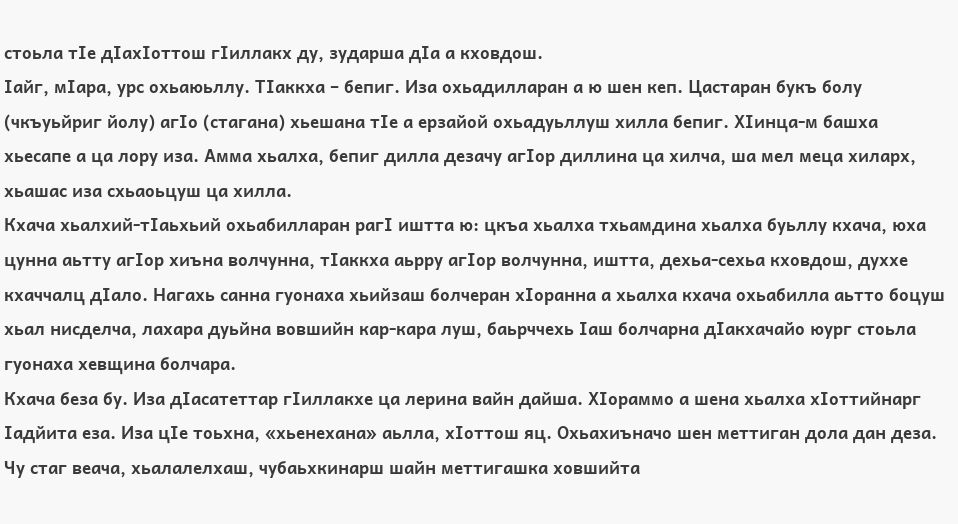стоьла тIе дIахIоттош гIиллакх ду, зударша дIа а кховдош.
Iайг, мIара, урс охьаюьллу. ТIаккха – бепиг. Иза охьадилларан а ю шен кеп. Цастаран букъ болу (чкъуьйриг йолу) агIо (стагана) хьешана тIе а ерзайой охьадуьллуш хилла бепиг. ХIинца-м башха хьесапе а ца лору иза. Амма хьалха, бепиг дилла дезачу агIор диллина ца хилча, ша мел меца хиларх, хьашас иза схьаоьцуш ца хилла.
Кхача хьалхий-тIаьхьий охьабилларан рагI иштта ю: цкъа хьалха тхьамдина хьалха буьллу кхача, юха цунна аьтту агIор хиъна волчунна, тIаккха аьрру агIор волчунна, иштта, дехьа-сехьа кховдош, духхе кхаччалц дIало. Нагахь санна гуонаха хьийзаш болчеран хIоранна а хьалха кхача охьабилла аьтто боцуш хьал нисделча, лахара дуьйна вовшийн кар-кара луш, баьрччехь Iаш болчарна дIакхачайо юург стоьла гуонаха хевщина болчара.
Кхача беза бу. Иза дIасатеттар гIиллакхе ца лерина вайн дайша. ХIораммо а шена хьалха хIоттийнарг Iадйита еза. Иза цIе тоьхна, «хьенехана» аьлла, хIоттош яц. Охьахиъначо шен меттиган дола дан деза. Чу стаг веача, хьалалелхаш, чубаьхкинарш шайн меттигашка ховшийта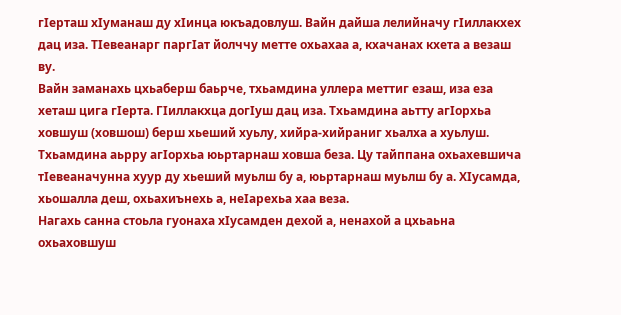гIерташ хIуманаш ду хIинца юкъадовлуш. Вайн дайша лелийначу гIиллакхех дац иза. ТIевеанарг паргIат йолччу метте охьахаа а, кхачанах кхета а везаш ву.
Вайн заманахь цхьаберш баьрче, тхьамдина уллера меттиг езаш, иза еза хеташ цига гIерта. ГIиллакхца догIуш дац иза. Тхьамдина аьтту агIорхьа ховшуш (ховшош) берш хьеший хуьлу, хийра-хийраниг хьалха а хуьлуш. Тхьамдина аьрру агIорхьа юьртарнаш ховша беза. Цу тайппана охьахевшича тIевеаначунна хуур ду хьеший муьлш бу а, юьртарнаш муьлш бу а. ХIусамда, хьошалла деш, охьахиънехь а, неIарехьа хаа веза.
Нагахь санна стоьла гуонаха хIусамден дехой а, ненахой а цхьаьна охьаховшуш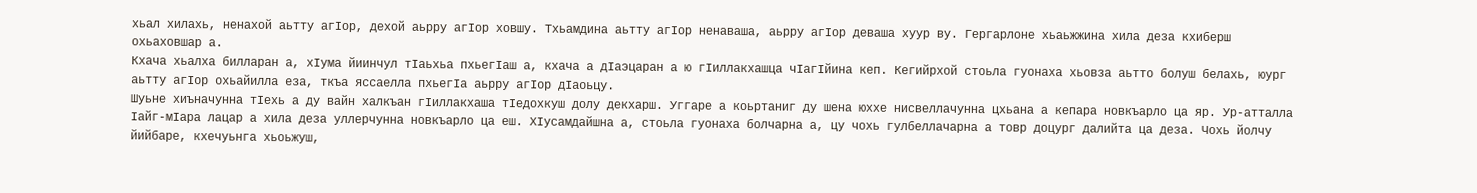хьал хилахь, ненахой аьтту агIор, дехой аьрру агIор ховшу. Тхьамдина аьтту агIор ненаваша, аьрру агIор деваша хуур ву. Гергарлоне хьаьжжина хила деза кхиберш охьаховшар а.
Кхача хьалха билларан а, хIума йиинчул тIаьхьа пхьегIаш а, кхача а дIаэцаран а ю гIиллакхашца чIагIйина кеп. Кегийрхой стоьла гуонаха хьовза аьтто болуш белахь, юург аьтту агIор охьайилла еза, ткъа яссаелла пхьегIа аьрру агIор дIаоьцу.
Шуьне хиъначунна тIехь а ду вайн халкъан гIиллакхаша тIедохкуш долу декхарш. Уггаре а коьртаниг ду шена юххе нисвеллачунна цхьана а кепара новкъарло ца яр. Ур-атталла Iайг-мIара лацар а хила деза уллерчунна новкъарло ца еш. ХIусамдайшна а, стоьла гуонаха болчарна а, цу чохь гулбеллачарна а товр доцург далийта ца деза. Чохь йолчу йийбаре, кхечуьнга хьоьжуш,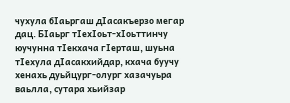чухула бIаьргаш дIасакъерзо мегар дац. БIаьрг тIехIоьт-хIоьттинчу юучунна тIекхача гIерташ, шуьна тIехула дIасакхийдар, кхача буучу хенахь дуьйцург-олург хазачуьра ваьлла, сутара хьийзар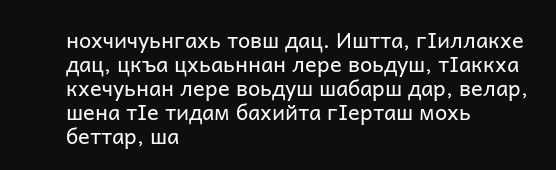нохчичуьнгахь товш дац. Иштта, гIиллакхе дац, цкъа цхьаьннан лере воьдуш, тIаккха кхечуьнан лере воьдуш шабарш дар, велар, шена тIе тидам бахийта гIерташ мохь беттар, ша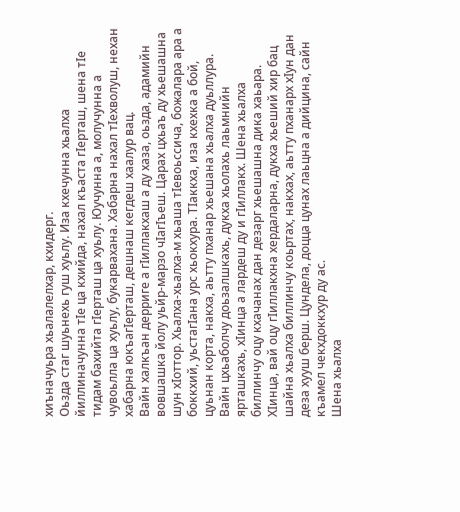хиъначуьра хьалалелхар, кхидерг.
Оьзда стаг шуьнехь гуш хуьлу. Иза кхечунна хьалха йиллиначунна тIе ца кхийда, нахал къаста гIерташ, шена тIе тидам бахийта гIерташ ца хуьлу. Юучунна а, молучунна а чувоьлла ца хуьлу, букарвахана. Хабарна нахал тIехволуш, нехан хабарна юкъагIерташ, дешнаш кегдеш хаалур вац.
Вайн халкъан дерриге а гIиллакхаш а ду хаза, оьзда, адамийн вовшашка йолу уьйр-марзо чIагIъеш. Царах цхьаъ ду хьешашна шун хIоттор. Хьалха-хьалха-м хьаша тIевоьссича, божалара ара а боккхий, уьстагIана урс хьокхура. ТIаккха, иза кхехка а бой, цуьнан корта, накха, аьтту пханар хьешана хьалха дуьллура. Вайн цхьаболчу доьзалшкахь, дукха хьолахь лаьмнийн ярташкахь, хIинца а лардеш ду и гIиллакх. Шена хьалха биллинчу оцу кхачанах дан дезарг хьешашна дика хаьара. ХIинца, вай оцу гIиллакхна хердаларна, дукха хьеший хир бац шайна хьалха биллинчу коьртах, накхах, аьтту пханарх хIун дан деза хууш берш. Цундела, доцца цунах лаьцна а дийцина, сайн къамел чекхдоккхур ду ас.
Шена хьалха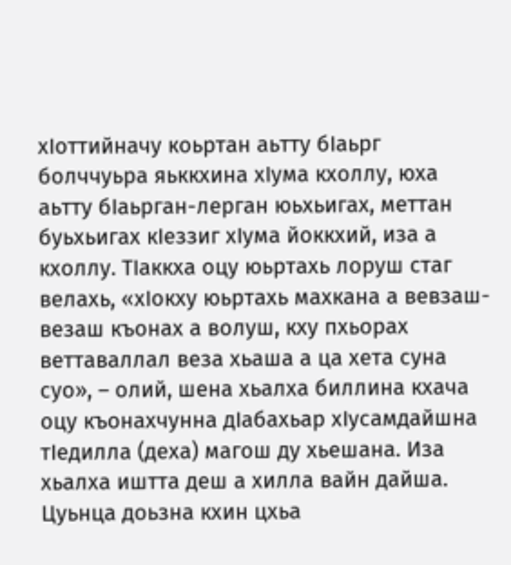хIоттийначу коьртан аьтту бIаьрг болччуьра яьккхина хIума кхоллу, юха аьтту бIаьрган-лерган юьхьигах, меттан буьхьигах кIеззиг хIума йоккхий, иза а кхоллу. ТIаккха оцу юьртахь лоруш стаг велахь, «хIокху юьртахь махкана а вевзаш-везаш къонах а волуш, кху пхьорах веттаваллал веза хьаша а ца хета суна суо», – олий, шена хьалха биллина кхача оцу къонахчунна дIабахьар хIусамдайшна тIедилла (деха) магош ду хьешана. Иза хьалха иштта деш а хилла вайн дайша.
Цуьнца доьзна кхин цхьа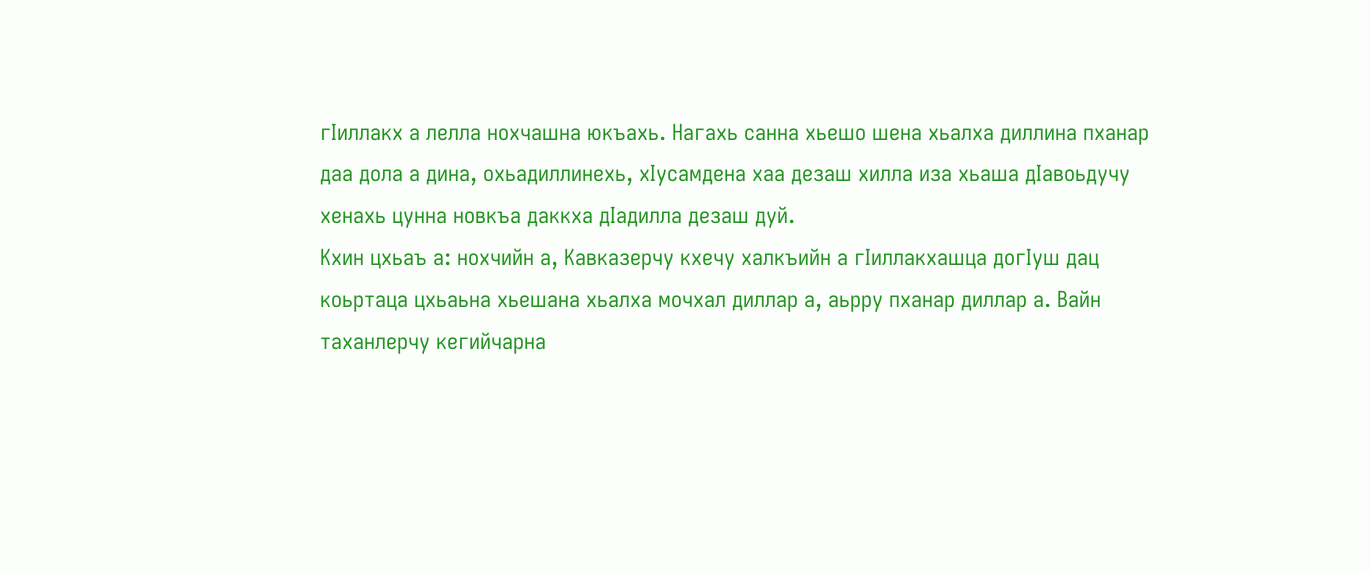гIиллакх а лелла нохчашна юкъахь. Нагахь санна хьешо шена хьалха диллина пханар даа дола а дина, охьадиллинехь, хIусамдена хаа дезаш хилла иза хьаша дIавоьдучу хенахь цунна новкъа даккха дIадилла дезаш дуй.
Кхин цхьаъ а: нохчийн а, Кавказерчу кхечу халкъийн а гIиллакхашца догIуш дац коьртаца цхьаьна хьешана хьалха мочхал диллар а, аьрру пханар диллар а. Вайн таханлерчу кегийчарна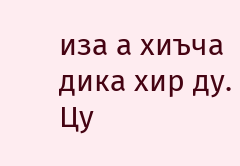иза а хиъча дика хир ду.
Цу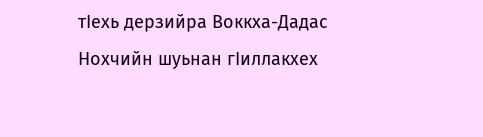тIехь дерзийра Воккха-Дадас Нохчийн шуьнан гIиллакхех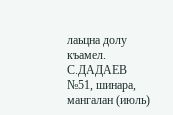лаьцна долу къамел.
С.ДАДАЕВ
№51, шинара, мангалан (июль)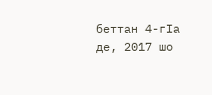беттан 4-гIа де, 2017 шо